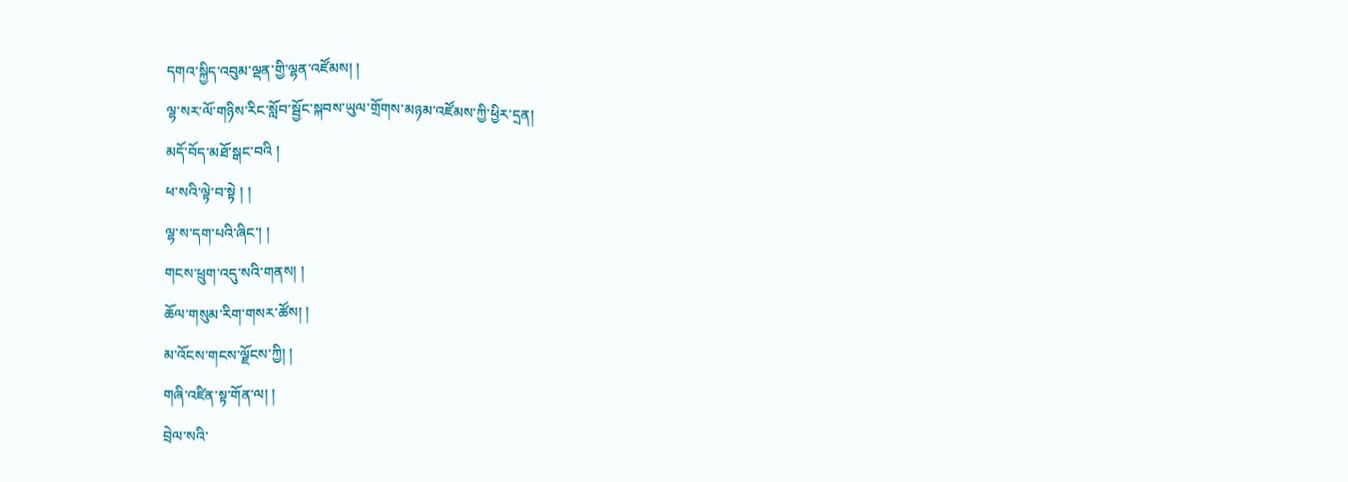དགའ་སྐྱིད་འབུམ་ལྡན་གྱི་ལྷན་འཛོམས། །
ལྷ་སར་ལོ་གཉིས་རིང་སློབ་སྦྱོང་སྐབས་ཡུལ་གྲོགས་མཉམ་འཛོམས་ཀྱི་ཕྱིར་དྲན།
མདོ་བོད་མཐོ་སྒང་བའི །
ཕ་སའི་ལྟེ་བ་སྟེ ། །
ལྷ་ས་དག་པའི་ཞིང་། །
གངས་ཕྲུག་འདུ་སའི་གནས། །
ཆོལ་གསུམ་རིག་གསར་ཚོས། །
མ་འོངས་གངས་ལྗོངས་ཀྱི། །
གཞི་འཛིན་སྟ་གོན་ལ། །
བྲེལ་སའི་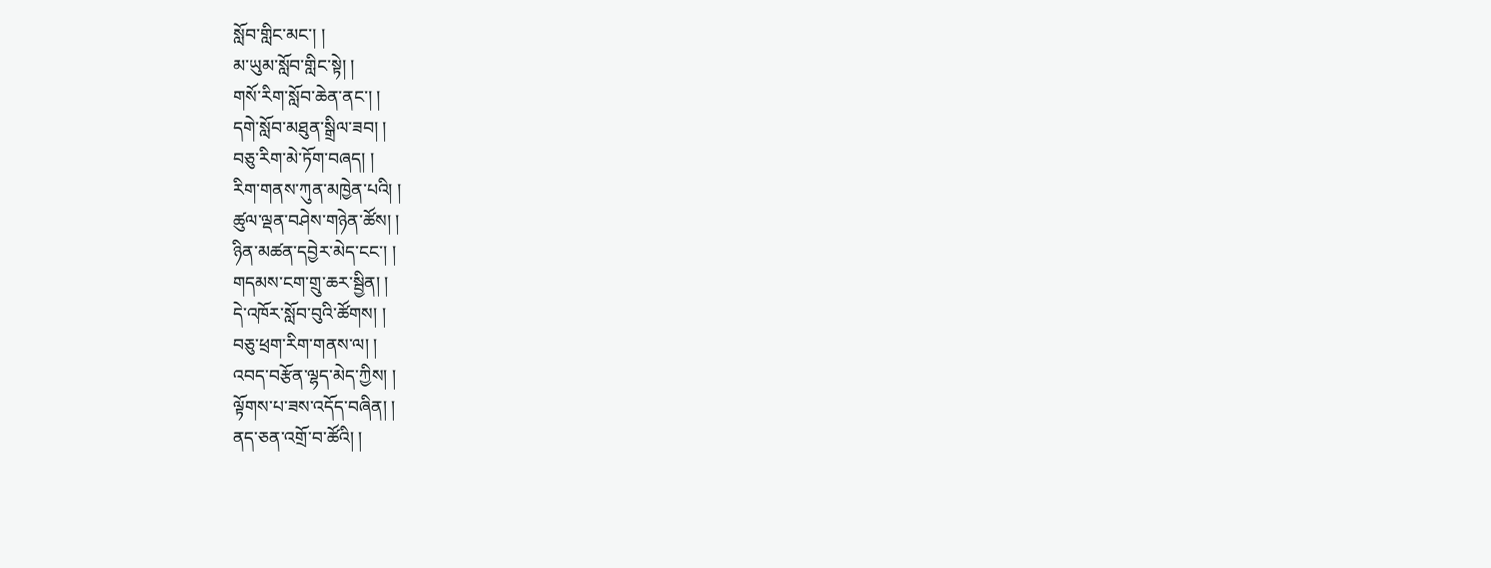སློབ་གླིང་མང་། །
མ་ཡུམ་སློབ་གླིང་སྟེ། །
གསོ་རིག་སློབ་ཆེན་ནང་། །
དགེ་སློབ་མཐུན་སྒྲིལ་ཟབ། །
བཅུ་རིག་མེ་ཏོག་བཞད། །
རིག་གནས་ཀུན་མཁྱེན་པའི། །
ཚུལ་ལྡན་བཤེས་གཉེན་ཚོས། །
ཉིན་མཚན་དབྱེར་མེད་ངང་། །
གདམས་ངག་གྲུ་ཆར་སྦྱིན། །
དེ་འཁོར་སློབ་བུའི་ཚོགས། །
བཅུ་ཕྲག་རིག་གནས་ལ། །
འབད་བརྩོན་ལྷད་མེད་ཀྱིས། །
ལྟོགས་པ་ཟས་འདོད་བཞིན། །
ནད་ཅན་འགྲོ་བ་ཚོའི། །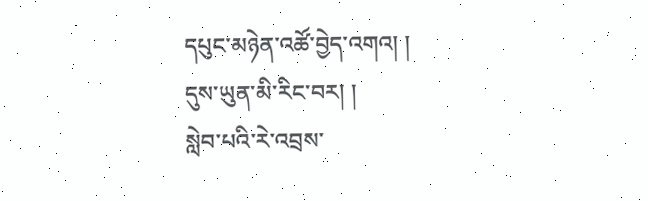དཔུང་མཉེན་འཚོ་བྱེད་འགའ། །
དུས་ཡུན་མི་རིང་བར། །
སླེབ་པའི་རེ་འབྲས་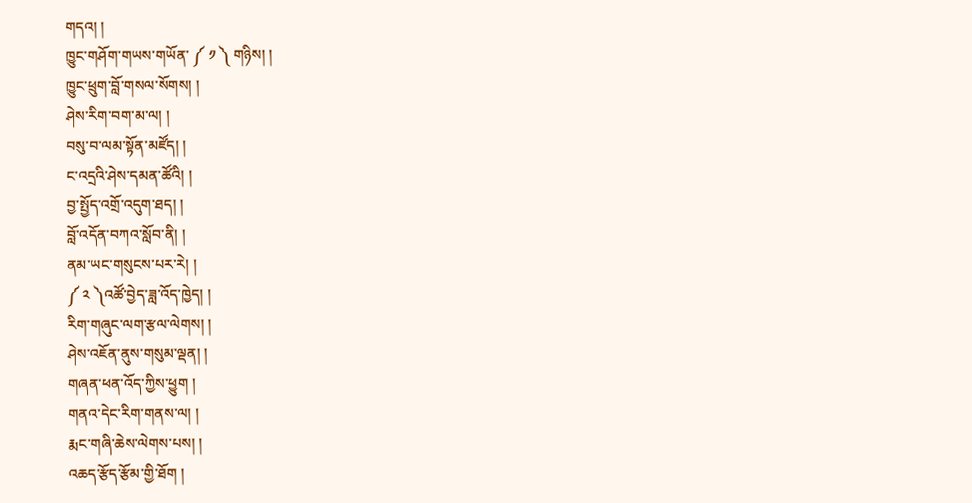གདའ། །
ཁྱུང་གཤོག་གཡས་གཡོན་ ༼ ༡ ༽ གཉིས། །
ཁྱུང་ཕྲུག་བློ་གསལ་སོགས། །
ཤེས་རིག་བག་མ་ལ། །
བསུ་བ་ལམ་སྟོན་མཛོད། །
ང་འདྲའི་ཤེས་དམན་ཚོའི། །
བྱ་སྤྱོད་འགྲོ་འདུག་ཐད། །
བློ་འདོན་བཀའ་སློབ་ནི། །
ནམ་ཡང་གསུངས་པར་རེ། །
༼ ༢ ༽འཚོ་བྱེད་ཟླ་འོད་ཁྱེད། །
རིག་གཞུང་ལག་རྩལ་ལེགས། །
ཤེས་འཇོན་ནུས་གསུམ་ལྡན། །
གཞན་ཕན་འོད་ཀྱིས་ཕྱུག །
གནའ་དེང་རིག་གནས་ལ། །
རྨང་གཞི་ཆེས་ལེགས་པས། །
འཆད་རྩོད་རྩོམ་གྱི་ཐོག །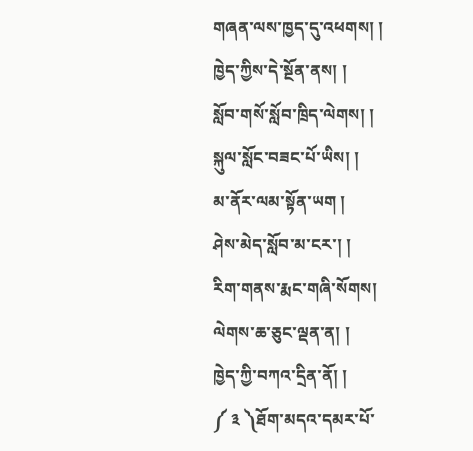གཞན་ལས་ཁྱད་དུ་འཕགས། །
ཁྱེད་ཀྱིས་དེ་སྔོན་ནས། །
སློབ་གསོ་སློབ་ཁྲིད་ལེགས། །
སྐུལ་སློང་བཟང་པོ་ཡིས། །
མ་ནོར་ལམ་སྟོན་ཡག །
ཤེས་མེད་སློབ་མ་ངར་། །
རིག་གནས་རྨང་གཞི་སོགས།
ལེགས་ཆ་ཅུང་ལྡན་ན། །
ཁྱེད་ཀྱི་བཀའ་དྲིན་ནོ། །
༼ ༣ ༽ཐོག་མདའ་དམར་པོ་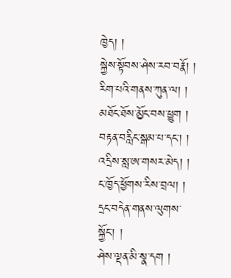ཁྱེད། །
སྐྱེས་སྟོབས་ཤེས་རབ་བརྣོ། །
རིག་པའི་གནས་ཀུན་ལ། །
མཐོང་ཐོས་མྱོང་བས་ཕྱུག །
བརྟན་བརླིང་སྒམ་པ་དང་། །
འདྲིས་སླ་ཨ་གསར་མེད། །
ང་ཁྱོད་ཕྱོགས་རིས་བྲལ། །
དྲང་བདེན་གནས་ལུགས་སྐྱོང་། །
ཤེས་ལྡན་མི་སྣ་དག །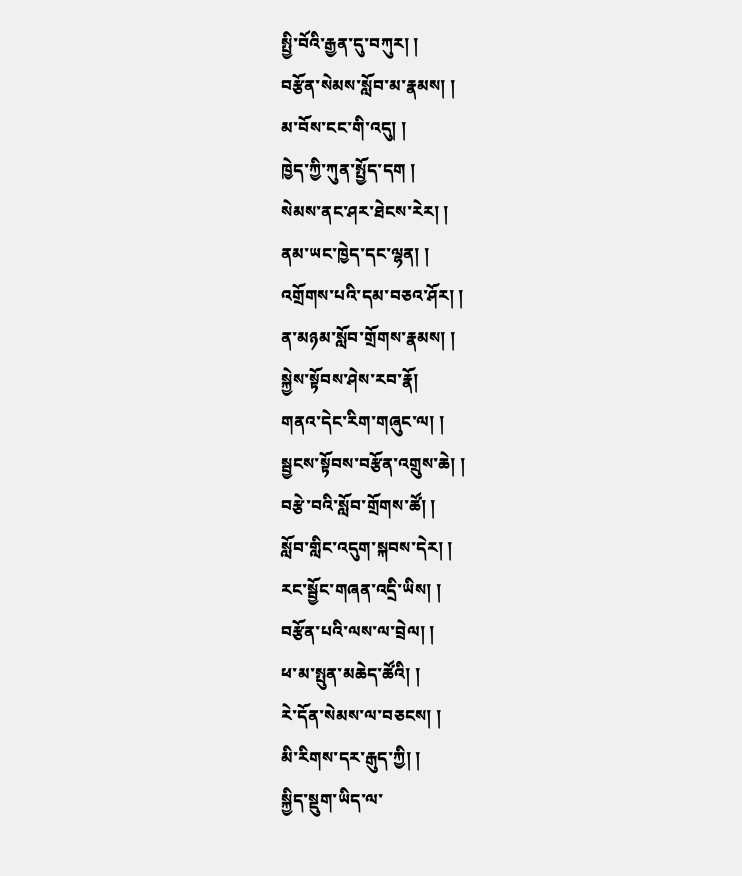སྤྱི་བོའི་རྒྱན་དུ་བཀུར། །
བརྩོན་སེམས་སློབ་མ་རྣམས། །
མ་བོས་ངང་གི་འདུ། །
ཁྱེད་ཀྱི་ཀུན་སྤྱོད་དག །
སེམས་ནང་ཤར་ཐེངས་རེར། །
ནམ་ཡང་ཁྱེད་དང་ལྷན། །
འགྲོགས་པའི་དམ་བཅའ་ཤོར། །
ན་མཉམ་སློབ་གྲོགས་རྣམས། །
སྐྱེས་སྟོབས་ཤེས་རབ་རྣོ།
གནའ་དེང་རིག་གཞུང་ལ། །
སྦྱངས་སྟོབས་བརྩོན་འགྲུས་ཆེ། །
བརྩེ་བའི་སློབ་གྲོགས་ཚོ། །
སློབ་གླིང་འདུག་སྐབས་དེར། །
རང་སྦྱོང་གཞན་འདྲི་ཡིས། །
བརྩོན་པའི་ལས་ལ་བྲེལ། །
ཕ་མ་སྤུན་མཆེད་ཚོའི། །
རེ་དོན་སེམས་ལ་བཅངས། །
མི་རིགས་དར་རྒུད་ཀྱི། །
སྐྱིད་སྡུག་ཡིད་ལ་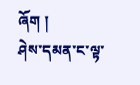ཞོག །
ཤེས་དམན་ང་ལྟ་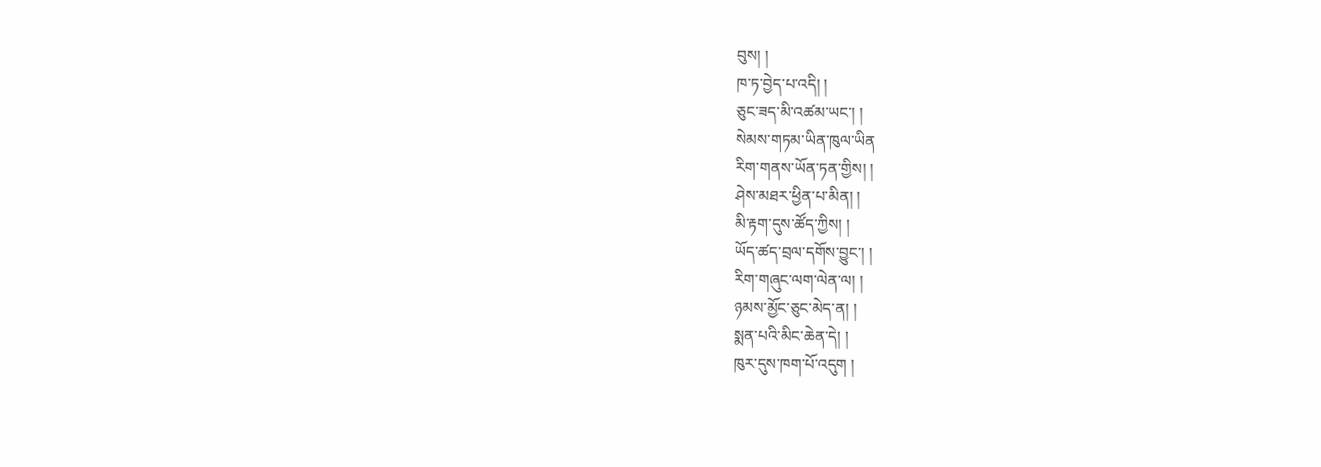བུས། །
ཁ་ཏ་བྱེད་པ་འདི། །
ཅུང་ཟད་མི་འཚམ་ཡང་། །
སེམས་གཏམ་ཡིན་ཁུལ་ཡིན
རིག་གནས་ཡོན་ཏན་གྱིས། །
ཤེས་མཐར་ཕྱིན་པ་མིན། །
མི་རྟག་དུས་ཚོད་ཀྱིས། །
ཡོད་ཚད་བྲལ་དགོས་བྱུང་། །
རིག་གཞུང་ལག་ལེན་ལ། །
ཉམས་མྱོང་ཅུང་མེད་ན། །
སྨན་པའི་མིང་ཆེན་དེ། །
ཁུར་དུས་ཁག་པོ་འདུག །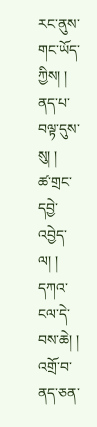རང་ནུས་གང་ཡོད་ཀྱིས། །
ནད་པ་བལྟ་དུས་སུ། །
ཚ་གྲང་དབྱེ་འབྱེད་ལ། །
དཀའ་ངལ་དེ་བས་ཆེ། །
འགྲོ་བ་ནད་ཅན་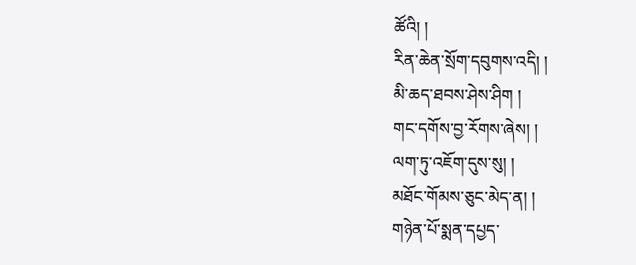ཚོའི། །
རིན་ཆེན་སྲོག་དབུགས་འདི། །
མི་ཆད་ཐབས་ཤེས་ཤིག །
གང་དགོས་བྱ་རོགས་ཞེས། །
ལག་ཏུ་འཇོག་དུས་སུ། །
མཐོང་གོམས་ཅུང་མེད་ན། །
གཉེན་པོ་སྨན་དཔྱད་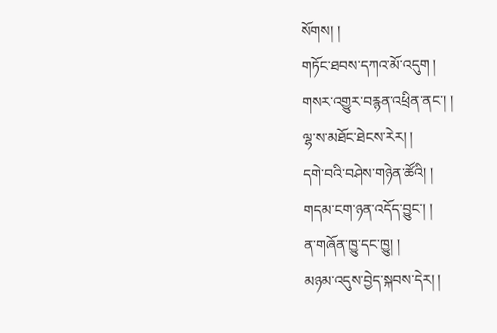སོགས། །
གཏོང་ཐབས་དཀའ་མོ་འདུག །
གསར་འགྱུར་བརྙན་འཕྲིན་ནང་། །
ལྷ་ས་མཐོང་ཐེངས་རེར། །
དགེ་བའི་བཤེས་གཉེན་ཚོའི། །
གདམ་ངག་ཉན་འདོད་བྱུང་། །
ན་གཞོན་ཁྱུ་དང་ཁྱུ། །
མཉམ་འདུས་བྱེད་སྐབས་དེར། །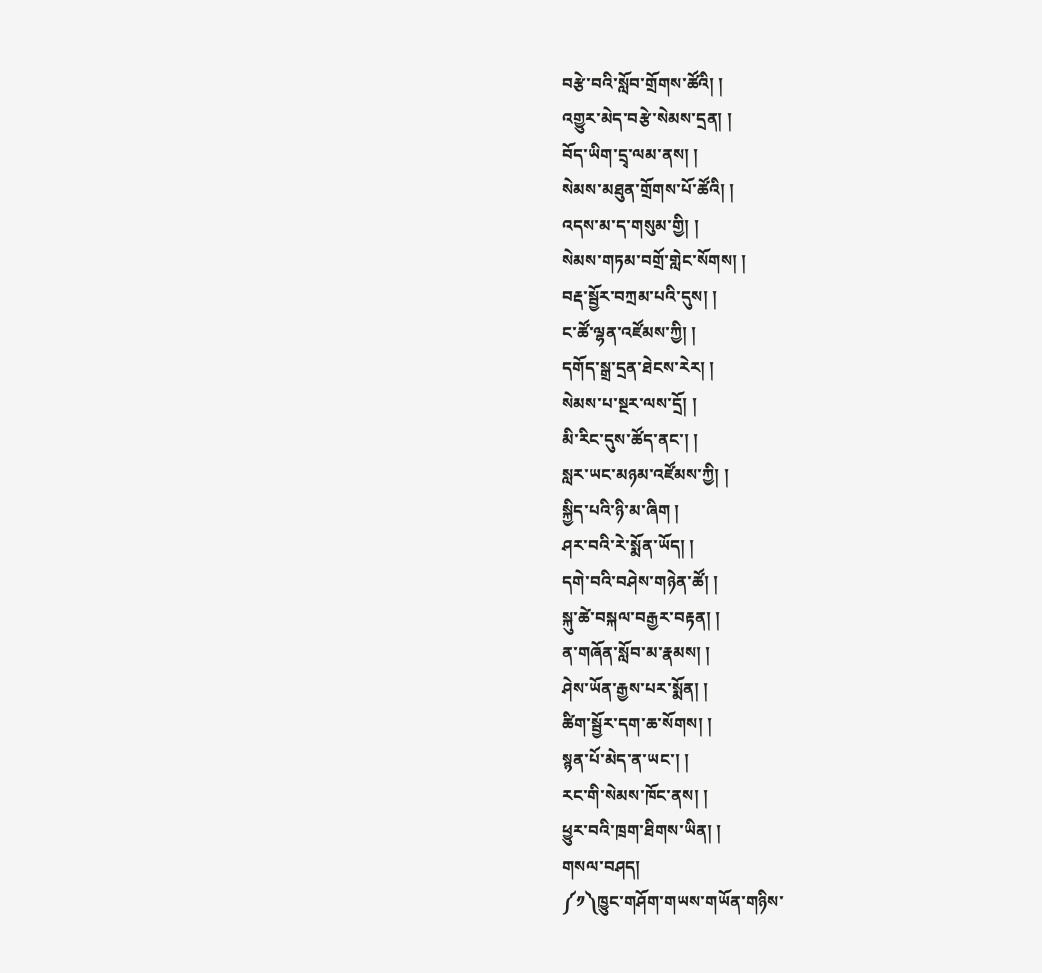བརྩེ་བའི་སློབ་གྲོགས་ཚོའི། །
འགྱུར་མེད་བརྩེ་སེམས་དྲན། །
བོད་ཡིག་དྲྭ་ལམ་ནས། །
སེམས་མཐུན་གྲོགས་པོ་ཚོའི། །
འདས་མ་ད་གསུམ་གྱི། །
སེམས་གཏམ་བགྲོ་གླེང་སོགས། །
བརྡ་སྦྱོར་བཀྲམ་པའི་དུས། །
ང་ཚོ་ལྷན་འཛོམས་ཀྱི། །
དགོད་སྒྲ་དྲན་ཐེངས་རེར། །
སེམས་པ་སྔར་ལས་དྲོ། །
མི་རིང་དུས་ཚོད་ནང་། །
སླར་ཡང་མཉམ་འཛོམས་ཀྱི། །
སྐྱིད་པའི་ཉི་མ་ཞིག །
ཤར་བའི་རེ་སྨོན་ཡོད། །
དགེ་བའི་བཤེས་གཉེན་ཚོ། །
སྐུ་ཚེ་བསྐལ་བརྒྱར་བརྟན། །
ན་གཞོན་སློབ་མ་རྣམས། །
ཤེས་ཡོན་རྒྱས་པར་སྨོན། །
ཚིག་སྦྱོར་དག་ཆ་སོགས། །
སྙན་པོ་མེད་ན་ཡང་། །
རང་གི་སེམས་ཁོང་ནས། །
ཕྱུར་བའི་ཁྲག་ཐིགས་ཡིན། །
གསལ་བཤད།
༼༡༽ཁྱུང་གཤོག་གཡས་གཡོན་གཉིས་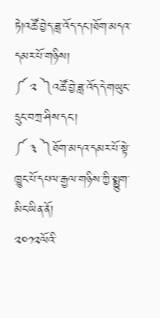ཏེ།འཚོ་བྱེད་ཟླ་འོད་དང་།ཐོག་མདའ་དམར་པོ་གཉིས།
༼ ༢ ༽འཚོ་བྱེ་ཟླ་འོད་དེ་གཡུང་དྲུང་བཀྲ་ཤིས་དང་།
༼ ༣ ༽ཐོག་མདའ་དམར་པོ་སྟེ་ཁྱུང་པོ་དཔལ་རྒྱལ་གཉིས་ཀྱི་སྨྱུག་མིང་ཡིན་ནོ།
༢༠༡༢ལོའི་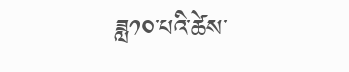ཟླ༡༠་པའི་ཚེས་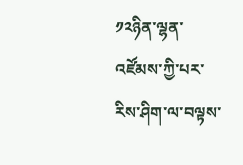༡༢ཉིན་ལྷན་འཛོམས་ཀྱི་པར་རིས་ཤིག་ལ་བལྟས་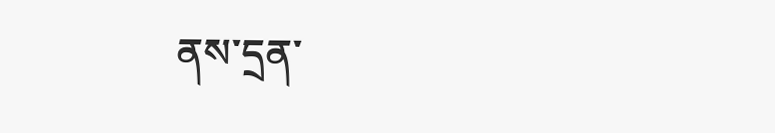ནས་དྲན་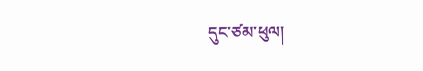དུང་ཙམ་ཕུལ།